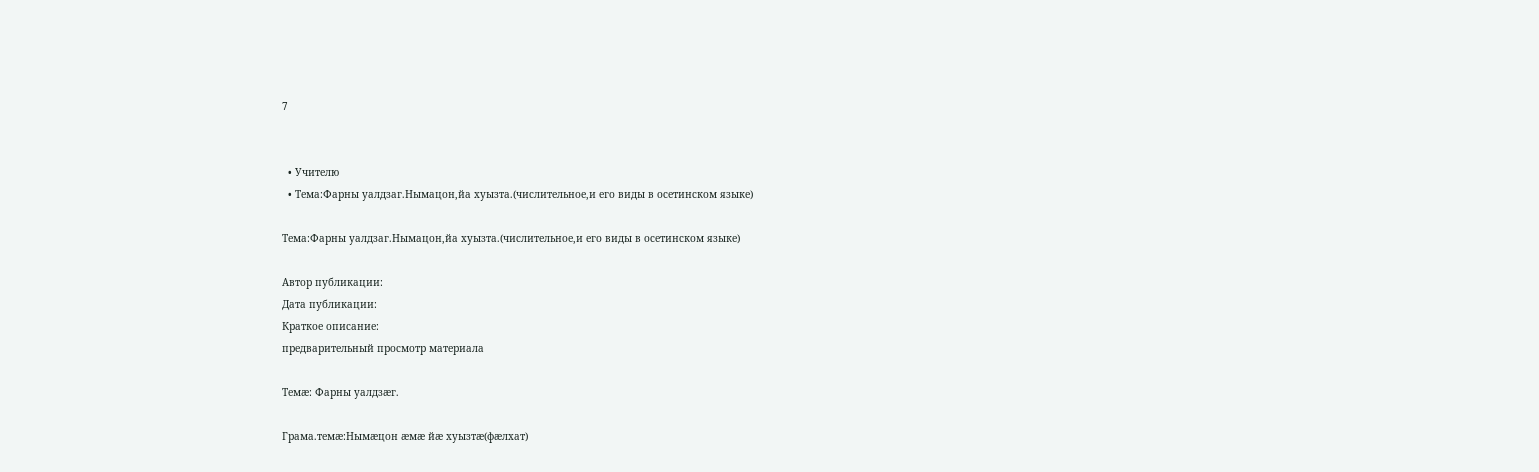7


  • Учителю
  • Тема:Фарны уалдзаг.Нымацон,йа хуызта.(числительное,и его виды в осетинском языке)

Тема:Фарны уалдзаг.Нымацон,йа хуызта.(числительное,и его виды в осетинском языке)

Автор публикации:
Дата публикации:
Краткое описание:
предварительный просмотр материала

Темӕ: Фарны уалдзӕг.

Грама.темӕ:Нымӕцон ӕмӕ йӕ хуызтӕ(фӕлхат)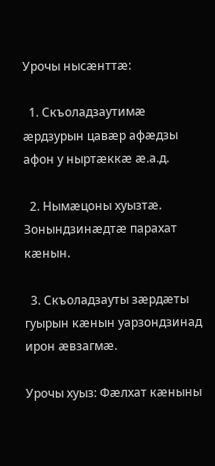Урочы нысӕнттӕ:

  1. Скъоладзаутимӕ ӕрдзурын цавӕр афӕдзы афон у ныртӕккӕ ӕ.а.д.

  2. Нымӕцоны хуызтӕ. Зонындзинӕдтӕ парахат кӕнын.

  3. Скъоладзауты зӕрдӕты гуырын кӕнын уарзондзинад ирон ӕвзагмӕ.

Урочы хуыз: Фӕлхат кӕныны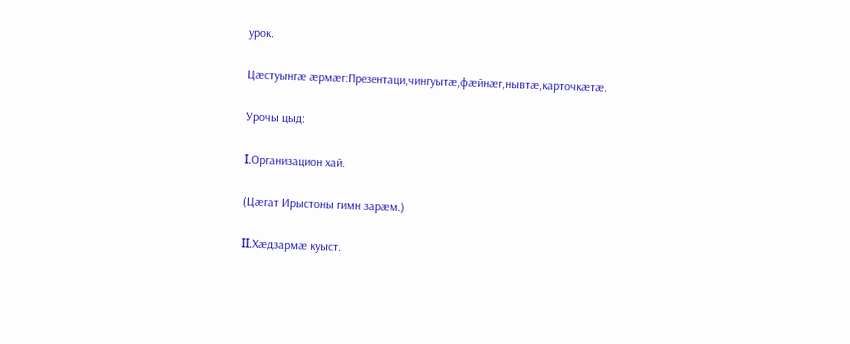урок.

Цӕстуынгӕ ӕрмӕг:Презентаци,чингуытӕ,фӕйнӕг,нывтӕ,карточкӕтӕ.

Урочы цыд:

I.Организацион хай.

(Цӕгат Ирыстоны гимн зарӕм.)

II.Хӕдзармӕ куыст.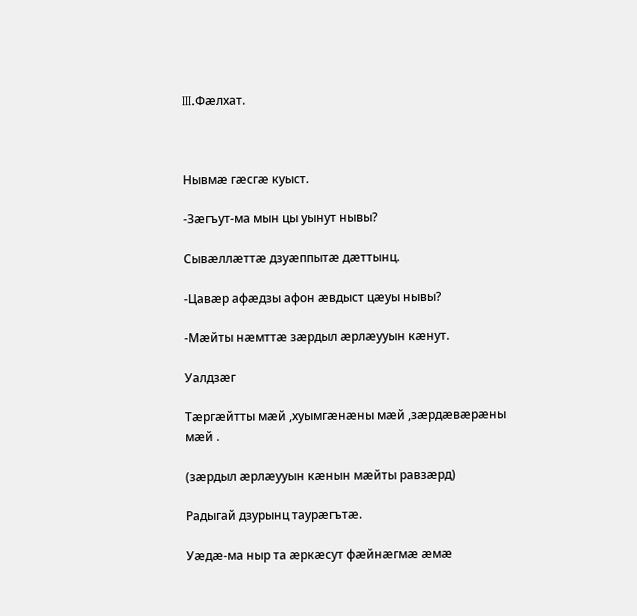III.Фӕлхат.



Нывмӕ гӕсгӕ куыст.

-Зӕгъут-ма мын цы уынут нывы?

Сывӕллӕттӕ дзуӕппытӕ дӕттынц.

-Цавӕр афӕдзы афон ӕвдыст цӕуы нывы?

-Мӕйты нӕмттӕ зӕрдыл ӕрлӕууын кӕнут.

Уалдзӕг

Тӕргӕйтты мӕй ,хуымгӕнӕны мӕй ,зӕрдӕвӕрӕны мӕй .

(зӕрдыл ӕрлӕууын кӕнын мӕйты равзӕрд)

Радыгай дзурынц таурӕгътӕ.

Уӕдӕ-ма ныр та ӕркӕсут фӕйнӕгмӕ ӕмӕ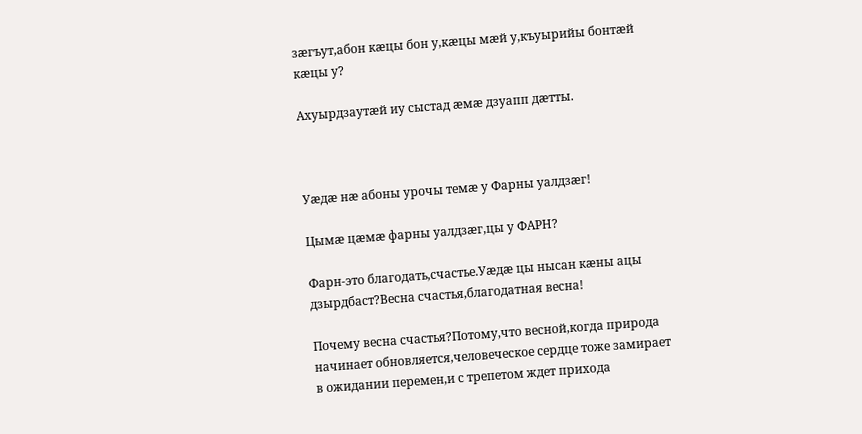зӕгъут,абон кӕцы бон у,кӕцы мӕй у,къуырийы бонтӕй кӕцы у?

Ахуырдзаутӕй иу сыстад ӕмӕ дзуапп дӕтты.



Уӕдӕ нӕ абоны урочы темӕ у Фарны уалдзӕг!

Цымӕ цӕмӕ фарны уалдзӕг,цы у ФАРН?

Фарн-это благодать,счастье.Уӕдӕ цы нысан кӕны ацы дзырдбаст?Весна счастья,благодатная весна!

Почему весна счастья?Потому,что весной,когда природа начинает обновляется,человеческое сердце тоже замирает в ожидании перемен,и с трепетом ждет прихода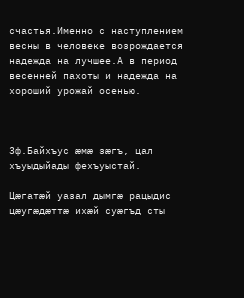счастья.Именно с наступлением весны в человеке возрождается надежда на лучшее.А в период весенней пахоты и надежда на хороший урожай осенью.



3ф.Байхъус ӕмӕ зӕгъ, цал хъуыдыйады фехъуыстай.

Цӕгатӕй уазал дымгӕ рацыдис цӕугӕдӕттӕ ихӕй суӕгъд сты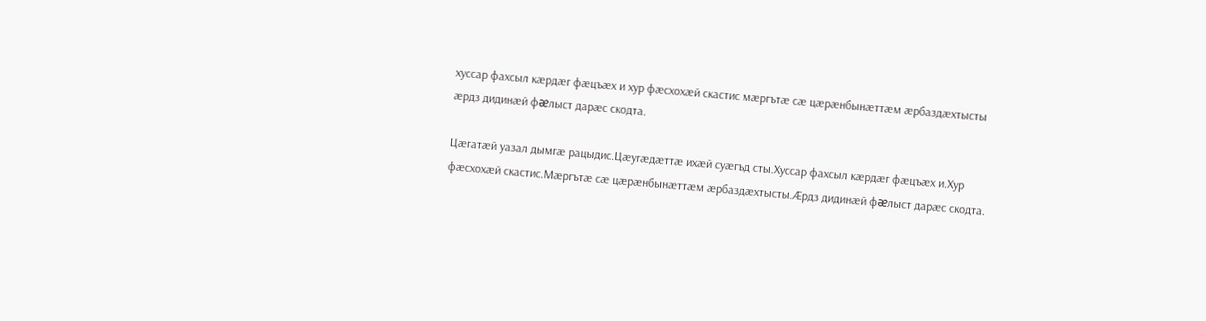хуссар фахсыл кӕрдӕг фӕцъӕх и хур фӕсхохӕй скастис мӕргътӕ сӕ цӕрӕнбынӕттӕм ӕрбаздӕхтысты ӕрдз дидинӕй фᴂлыст дарӕс скодта.

Цӕгатӕй уазал дымгӕ рацыдис.Цӕугӕдӕттӕ ихӕй суӕгъд сты.Хуссар фахсыл кӕрдӕг фӕцъӕх и.Хур фӕсхохӕй скастис.Мӕргътӕ сӕ цӕрӕнбынӕттӕм ӕрбаздӕхтысты.Æрдз дидинӕй фᴂлыст дарӕс скодта.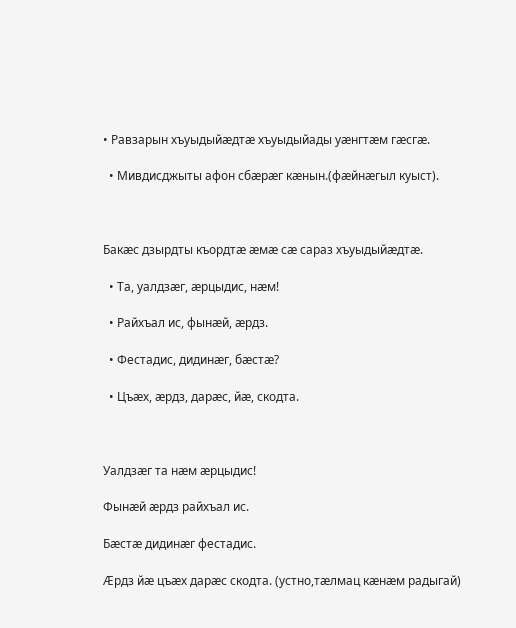• Равзарын хъуыдыйӕдтӕ хъуыдыйады уӕнгтӕм гӕсгӕ.

  • Мивдисджыты афон сбӕрӕг кӕнын.(фӕйнӕгыл куыст).



Бакӕс дзырдты къордтӕ ӕмӕ сӕ сараз хъуыдыйӕдтӕ.

  • Та, уалдзӕг, ӕрцыдис, нӕм!

  • Райхъал ис, фынӕй, ӕрдз.

  • Фестадис, дидинӕг, бӕстӕ?

  • Цъӕх, ӕрдз, дарӕс, йӕ, скодта.



Уалдзӕг та нӕм ӕрцыдис!

Фынӕй ӕрдз райхъал ис.

Бӕстӕ дидинӕг фестадис.

Æрдз йӕ цъӕх дарӕс скодта. (устно,тӕлмац кӕнӕм радыгай)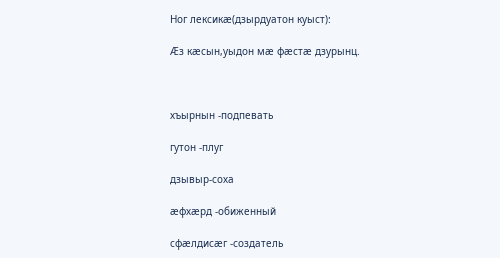Ног лексикӕ(дзырдуатон куыст):

Æз кӕсын,уыдон мӕ фӕстӕ дзурынц.



хъырнын -подпевать

гутон -плуг

дзывыр-соха

ӕфхӕрд -обиженный

сфӕлдисӕг -создатель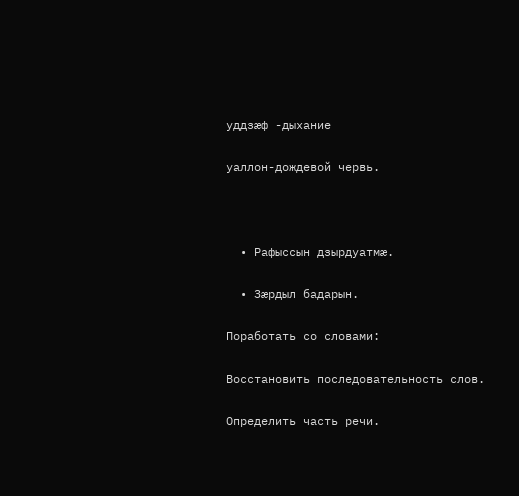уддзӕф -дыхание

уаллон-дождевой червь.



  • Рафыссын дзырдуатмӕ.

  • Зӕрдыл бадарын.

Поработать со словами:

Восстановить последовательность слов.

Определить часть речи.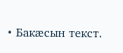• Бакӕсын текст.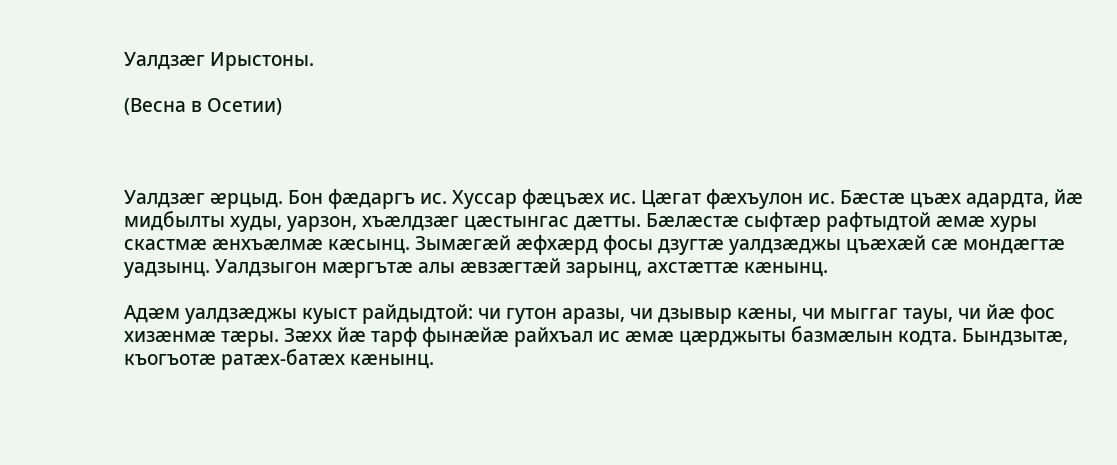Уалдзӕг Ирыстоны.

(Весна в Осетии)



Уалдзӕг ᴂрцыд. Бон фӕдаргъ ис. Хуссар фӕцъӕх ис. Цӕгат фӕхъулон ис. Бӕстӕ цъӕх адардта, йӕ мидбылты худы, уарзон, хъӕлдзӕг цӕстынгас дӕтты. Бӕлӕстӕ сыфтӕр рафтыдтой ӕмӕ хуры скастмӕ ӕнхъӕлмӕ кӕсынц. Зымӕгӕй ӕфхӕрд фосы дзугтӕ уалдзӕджы цъӕхӕй сӕ мондӕгтӕ уадзынц. Уалдзыгон мӕргътӕ алы ӕвзӕгтӕй зарынц, ахстӕттӕ кӕнынц.

Адᴂм уалдзӕджы куыст райдыдтой: чи гутон аразы, чи дзывыр кӕны, чи мыггаг тауы, чи йӕ фос хизӕнмӕ тӕры. Зᴂхх йӕ тарф фынӕйӕ райхъал ис ӕмӕ цӕрджыты базмӕлын кодта. Бындзытӕ, къогъотӕ ратӕх-батӕх кӕнынц.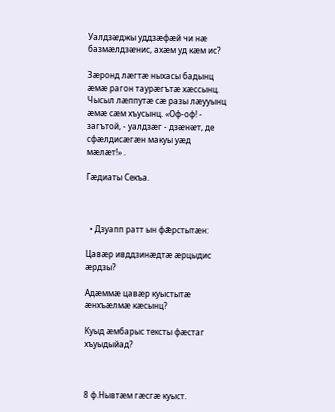Уалдзᴂджы уддзӕфӕй чи нӕ базмӕлдзᴂнис, ахӕм уд кӕм ис?

Зӕронд лӕгтӕ ныхасы бадынц ӕмӕ рагон таурӕгътӕ хӕссынц. Чысыл лӕппутӕ сӕ разы лӕууынц ӕмӕ сӕм хъусынц. «Оф-оф! - загътой, - уалдзӕг - дзᴂнᴂт, де сфӕлдисӕгӕн макуы уӕд мӕлӕт!» .

Гӕдиаты Секъа.



  • Дзуапп ратт ын фǣрстытӕн:

Цавӕр ивддзинӕдтӕ ӕрцыдис ӕрдзы?

Адӕммӕ цавӕр куыстытӕ ӕнхъӕлмӕ кӕсынц?

Куыд ӕмбарыс тексты фӕстаг хъуыдыйад?



8 ф.Нывтӕм гӕсгӕ куыст.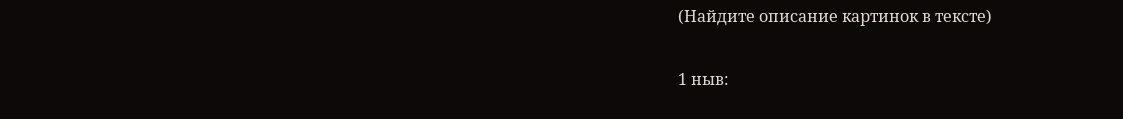(Найдите описание картинок в тексте)

1 ныв: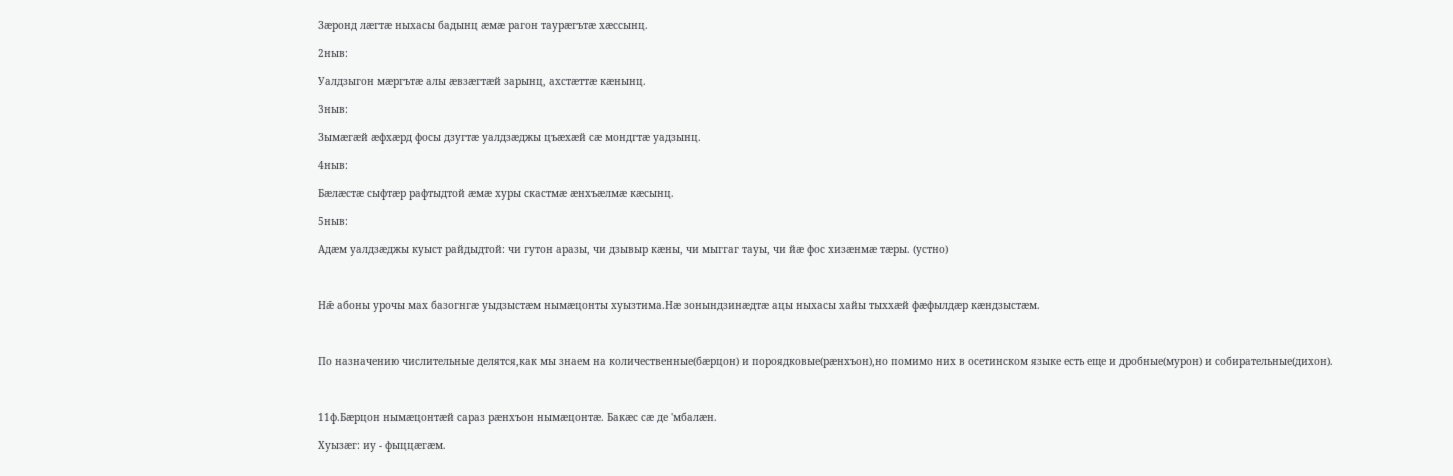Зӕронд лӕгтӕ ныхасы бадынц ӕмӕ рагон таурӕгътӕ хӕссынц.

2ныв:

Уалдзыгон мӕргътӕ алы ӕвзӕгтӕй зарынц, ахстӕттӕ кӕнынц.

3ныв:

Зымӕгӕй ӕфхӕрд фосы дзугтӕ уалдзӕджы цъӕхӕй сӕ мондгтӕ уадзынц.

4ныв:

Бӕлӕстӕ сыфтӕр рафтыдтой ӕмӕ хуры скастмӕ ӕнхъӕлмӕ кӕсынц.

5ныв:

Адӕм уалдзӕджы куыст райдыдтой: чи гутон аразы, чи дзывыр кӕны, чи мыггаг тауы, чи йӕ фос хизӕнмӕ тӕры. (устно)



Нǣ абоны урочы мах базогнгӕ уыдзыстӕм нымӕцонты хуызтима.Нӕ зонындзинӕдтӕ ацы ныхасы хайы тыххӕй фӕфылдӕр кӕндзыстӕм.



По назначению числительные делятся,как мы знаем на количественные(бӕрцон) и пороядковые(рӕнхъон),но помимо них в осетинском языке есть еще и дробные(мурон) и собирательные(дихон).



11ф.Бӕрцон нымӕцонтӕй сараз рӕнхъон нымӕцонтӕ. Бакӕс сӕ де 'мбалӕн.

Хуызӕг: иу - фыццӕгӕм.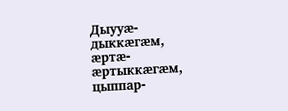Дыууӕ-дыккӕгӕм, ӕртӕ-ӕртыккӕгӕм, цыппар-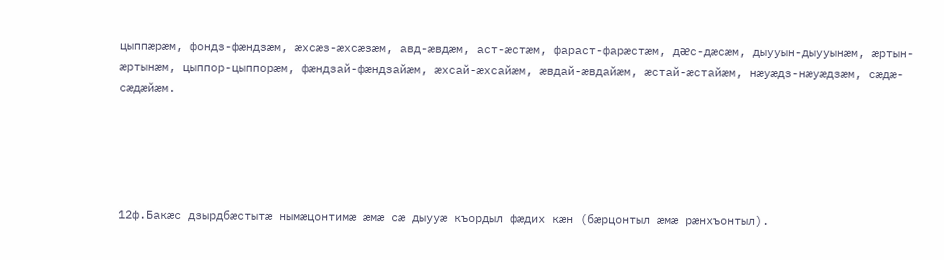цыппӕрӕм, фондз-фӕндзӕм, ӕхсӕз-ӕхсӕзӕм, авд-ӕвдӕм, аст-ӕстӕм, фараст-фарӕстӕм, дᴂс-дӕсӕм, дыууын-дыууынӕм, ӕртын-ӕртынӕм, цыппор-цыппорӕм, фӕндзай-фӕндзайӕм, ӕхсай-ӕхсайӕм, ӕвдай-ӕвдайӕм, ӕстай-ӕстайӕм, нӕуӕдз-нӕуӕдзӕм, сӕдӕ-сӕдӕйӕм.





12ф.Бакӕс дзырдбӕстытӕ нымӕцонтимӕ ӕмӕ сӕ дыууӕ къордыл фӕдих кӕн (бӕрцонтыл ӕмӕ рӕнхъонтыл).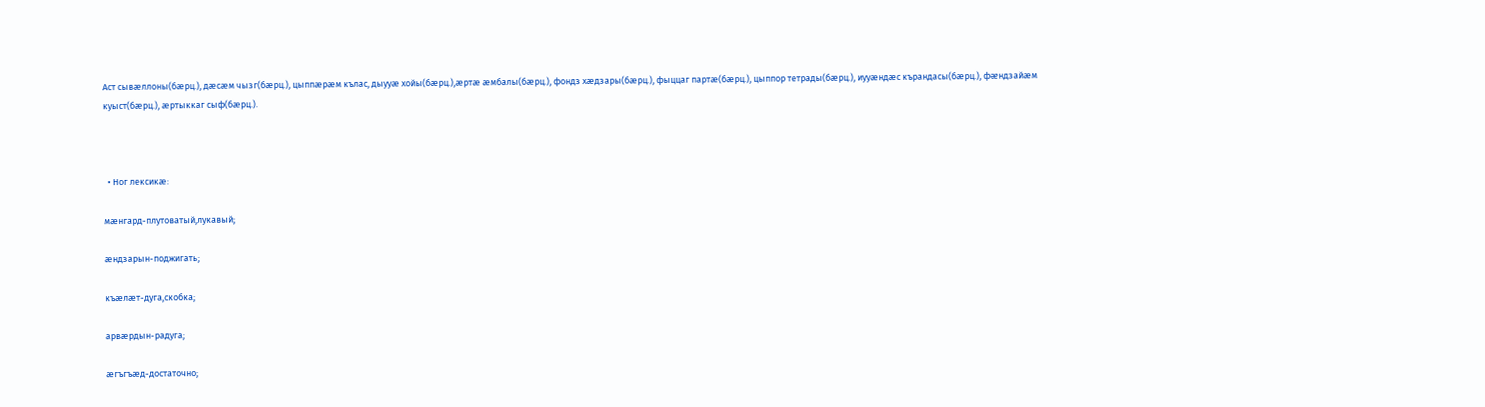Аст сывӕллоны(бӕрц.), дӕсӕм чызг(бӕрц.), цыппӕрӕм кълас, дыууӕ хойы(бӕрц.),ӕртӕ ӕмбалы(бӕрц.), фондз хӕдзары(бӕрц.), фыццаг партӕ(бӕрц.), цыппор тетрады(бӕрц.), иууӕндӕс кърандасы(бӕрц.), фᴂндзайӕм куыст(бӕрц.), ӕртыккаг сыф(бӕрц.).



  • Ног лексикӕ:

мӕнгард-плутоватый,лукавый;

ӕндзарын-поджигать;

къӕлӕт-дуга,скобка;

арвӕрдын-радуга;

ӕгъгъӕд-достаточно;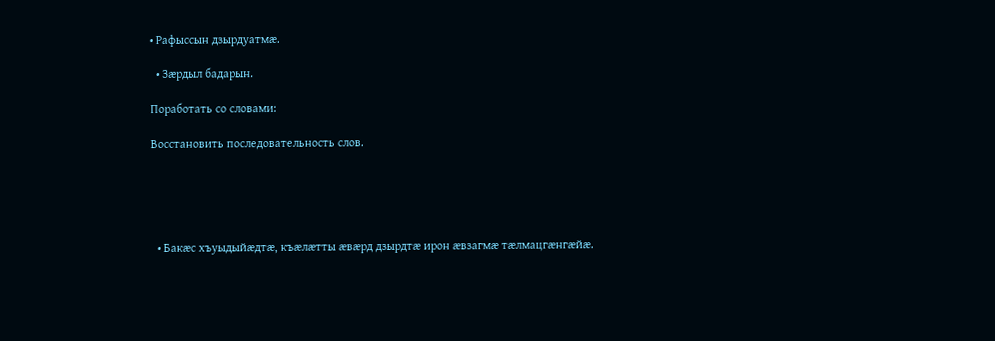• Рафыссын дзырдуатмӕ.

  • Зӕрдыл бадарын.

Поработать со словами:

Восстановить последовательность слов.





  • Бакӕс хъуыдыйӕдтӕ, къӕлӕтты ӕвӕрд дзырдтӕ ирон ӕвзагмӕ тӕлмацгӕнгӕйӕ.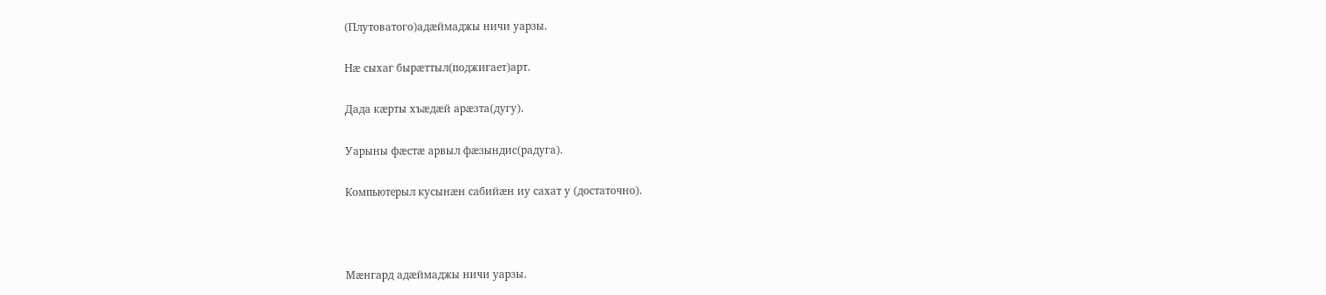(Плутоватого)адӕймаджы ничи уарзы.

Нӕ сыхаг бырӕттыл(поджигает)арт.

Дада кӕрты хъӕдӕй арӕзта(дугу).

Уарыны фӕстӕ арвыл фӕзындис(радуга).

Компьютерыл кусынӕн сабийӕн иу сахат у (достаточно).



Мӕнгард адӕймаджы ничи уарзы.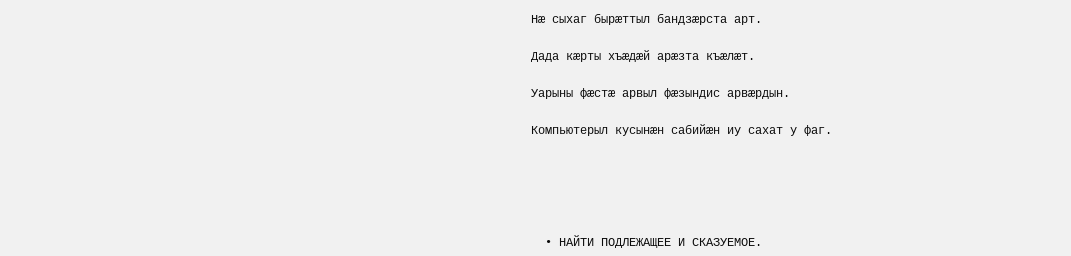Нӕ сыхаг бырӕттыл бандзӕрста арт.

Дада кӕрты хъӕдӕй арӕзта къӕлӕт.

Уарыны фӕстӕ арвыл фӕзындис арвӕрдын.

Компьютерыл кусынӕн сабийӕн иу сахат у фаг.





  • НАЙТИ ПОДЛЕЖАЩЕЕ И СКАЗУЕМОЕ.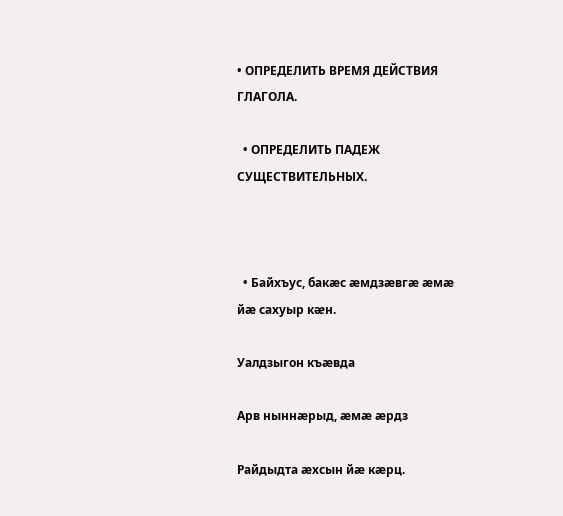• ОПРЕДЕЛИТЬ ВРЕМЯ ДЕЙСТВИЯ ГЛАГОЛА.

  • ОПРЕДЕЛИТЬ ПАДЕЖ СУЩЕСТВИТЕЛЬНЫХ.



  • Байхъус, бакӕс ӕмдзӕвгӕ ӕмӕ йӕ сахуыр кᴂн.

Уалдзыгон къӕвда

Арв ныннӕрыд, ӕмӕ ӕрдз

Райдыдта ӕхсын йӕ кӕрц.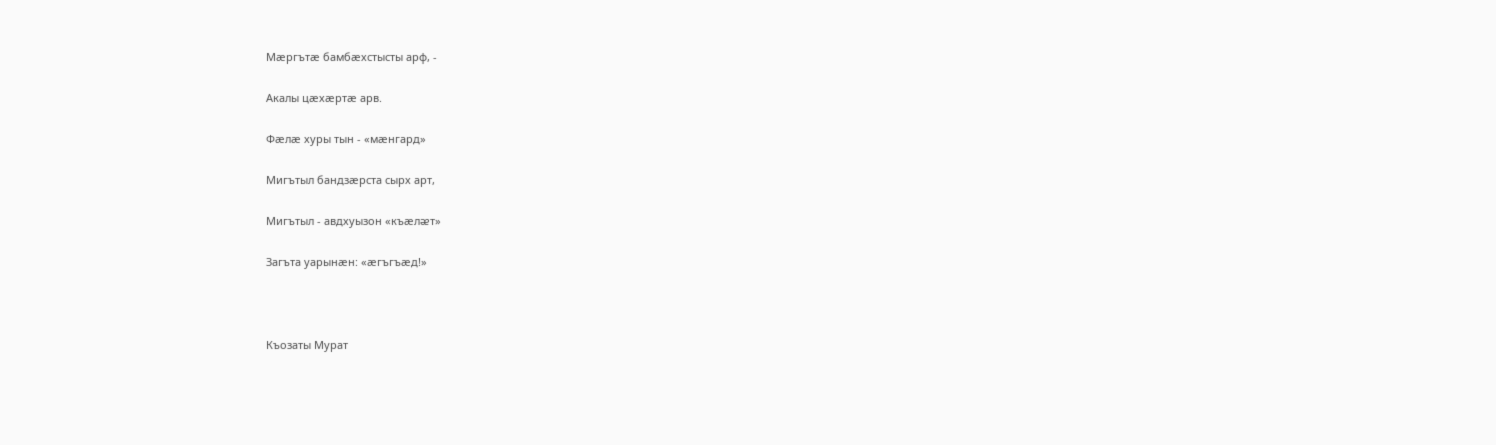Мӕргътӕ бамбӕхстысты арф, -

Акалы цӕхӕртӕ арв.

Фӕлӕ хуры тын - «мӕнгард»

Мигътыл бандзӕрста сырх арт,

Мигътыл - авдхуызон «къӕлᴂт»

Загъта уарынӕн: «ӕгъгъӕд!»



Къозаты Мурат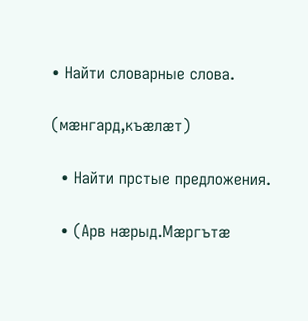• Найти словарные слова.

(мӕнгард,къӕлӕт)

  • Найти прстые предложения.

  • (Арв нӕрыд.Мӕргътӕ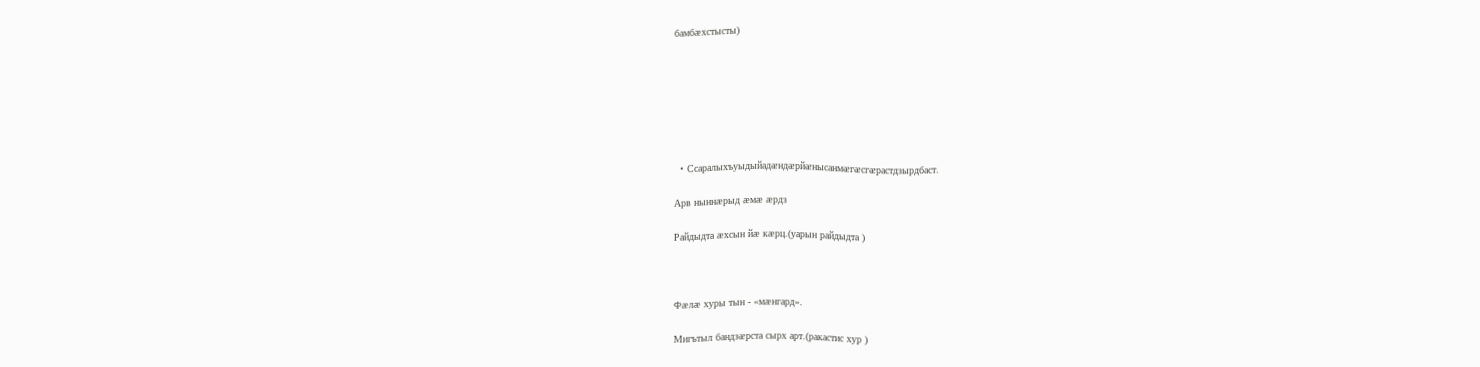бамбӕхстысты)







  • Ссаралыхъуыдыйадᴂндᴂрйᴂнысанмᴂгᴂсгᴂрастдзырдбаст.

Арв ныннӕрыд ӕмӕ ӕрдз

Райдыдта ӕхсын йӕ кӕрц.(уарын райдыдта )



Фӕлӕ хуры тын - «мӕнгард».

Мигътыл бандзᴂрста сырх арт.(ракастис хур )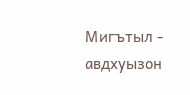Мигътыл - авдхуызон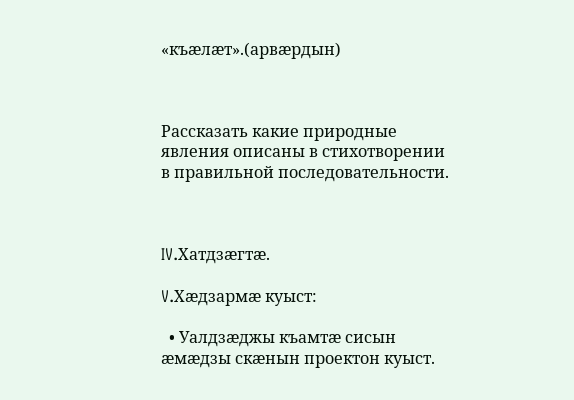«къӕлӕт».(арвӕрдын)



Рассказать какие природные явления описаны в стихотворении в правильной последовательности.



IV.Хатдзӕгтӕ.

V.Хӕдзармӕ куыст:

  • Уалдзӕджы къамтӕ сисын ӕмӕдзы скӕнын проектон куыст.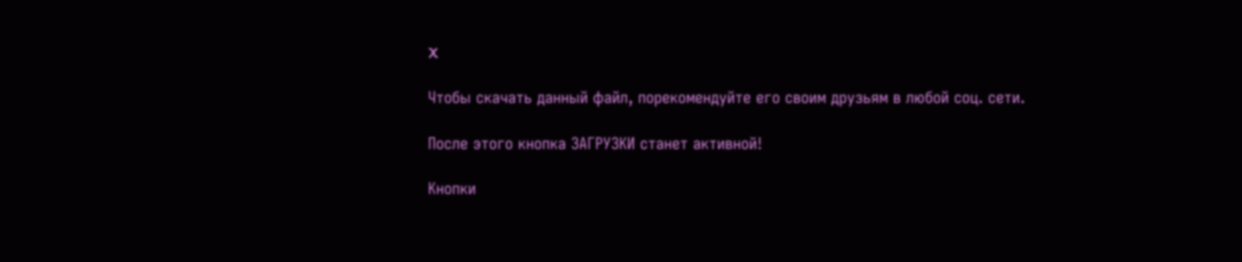X

Чтобы скачать данный файл, порекомендуйте его своим друзьям в любой соц. сети.

После этого кнопка ЗАГРУЗКИ станет активной!

Кнопки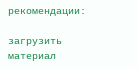рекомендации:

загрузить материал